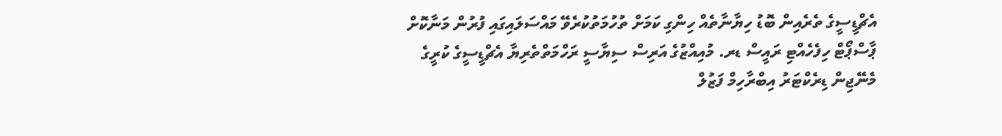އެޗްޑީސީގެ ތެރެއިން ބޮޑު ހިޔާނާތެއް ހިންގި ކަމަށް ތުހުމަތުކުރެވޭ މައްސަލައިގައި ފުރުން މަނާކޮށް ޕާސްޕޯޓް ހިފެހެއްޓި ރައީސް ޑރ. މުއިއްޒުގެ އަރިސް ސިޔާސީ ރަހްމަތްތެރިޔާ އެޗްޑީސީގެ ކުރީގެ މެނޭޖިން ޑިރެކްޓަރު އިބްރާހިމް ފަޒުލް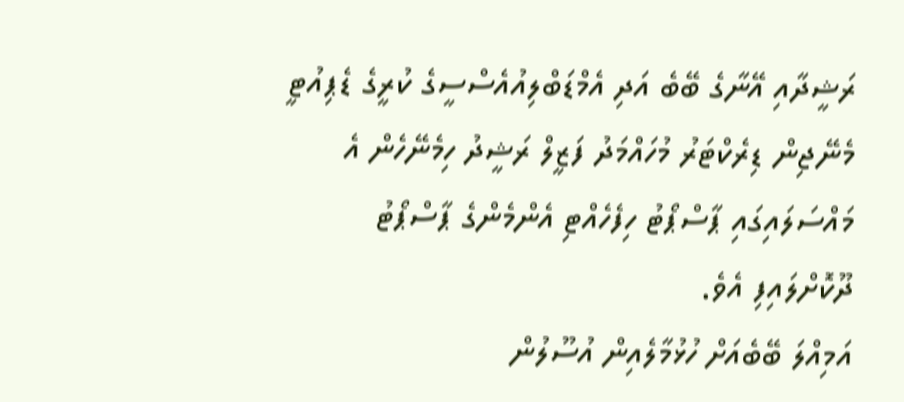ރަޝީދާއި އޭނާގެ ބޭބެ އަދި އެމްޑަބްލިއުއެސްސީގެ ކުރީގެ ޑެޕިއުޓީ މެނޭޖިން ޑިރެކްޓަރު މުހައްމަދު ފަޒީލް ރަޝީދު ހިމެނޭހެން އެ މައްސަލައިގައި ޕާސްޕޯޓު ހިފެހެއްޓި އެންމެންގެ ޕާސްޕޯޓު ދޫކޮށްލައިފި އެވެ.
އަމިއްލަ ބޭބެއަށް ހުޅުމާލެއިން އުސޫލުން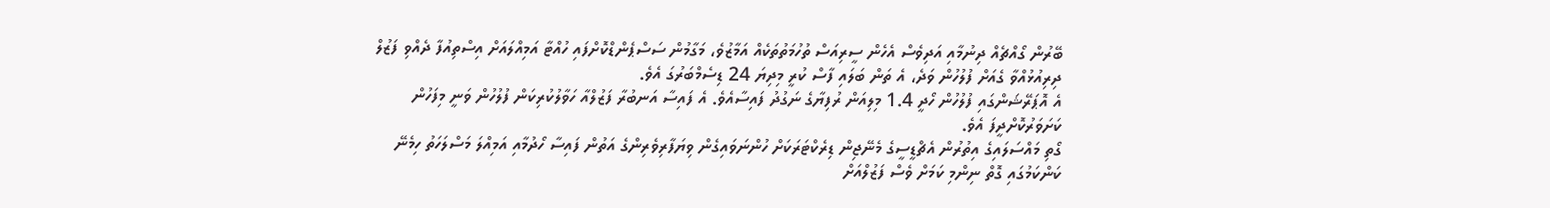ބޭރުން ގޯއްޗެއް ދިނުމާއި އަދިވެސް އެހެން ސީރިއަސް ތުހުމަތުތަކެއް އަމާޒުވެ، މަގާމުން ސަސްޕެންޑްކޮށްފައި ހުއްޓާ އަމިއްލައަށް އިސްތިއުފާ ދެއްވި ފަޒުލް ދިރިއުޅުއްވާ ގެއަށް ފުލުހުން ވަދެ، އެ ތަން ބަލައި ފާސް ކުރީ މިދިޔަ 24 ޑިސެމްބަރުގަ އެވެ.
އެ އޮޕަރޭޝަންގައި ފުލުހުން ހޯދީ 1.4 މިލިއަން ރުފިޔާގެ ނަގުދު ފައިސާއެވެ. އެ ފައިސާ އަނބުރާ ފަޒުލްއާ ހަވާލުކުރިކަން ފުލުހުން ވަނީ މިފަހުން ކަށަވަރުކޮށްދީފަ އެވެ.
ގޯތި މައްސަލައިގެ އިތުރުން އެޗްޑީސީގެ މެނޭޖިން ޑިރެކްޓަރަކަށް ހުންނަވައިގެން ވިޔަފާރިވެރިންގެ އަތުން ފައިސާ ހޯދުމާއި އަމިއްލަ މަސްލަހަތު ހިމެނޭ ކަންކަމުގައި ގޮތް ނިންމި ކަމަށް ވެސް ފަޒުލްއަށް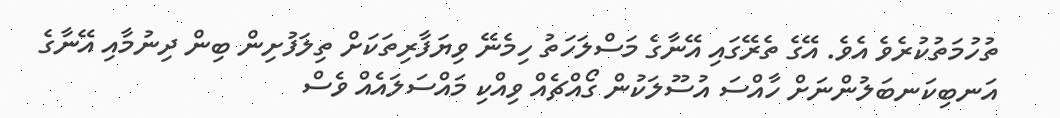ތުހުމަތުކުރެވެ އެވެ. އޭގެ ތެރޭގައި އޭނާގެ މަސްލަހަތު ހިމެނޭ ވިޔަފާރިތަކަށް ތިލަފުށިން ބިން ދިނުމާއި އޭނާގެ އަނބިކަނބަލުންނަށް ހާއްސަ އުސޫލަކުން ގޯއްޗެއް ވިއްކި މައްސަލައެއް ވެސް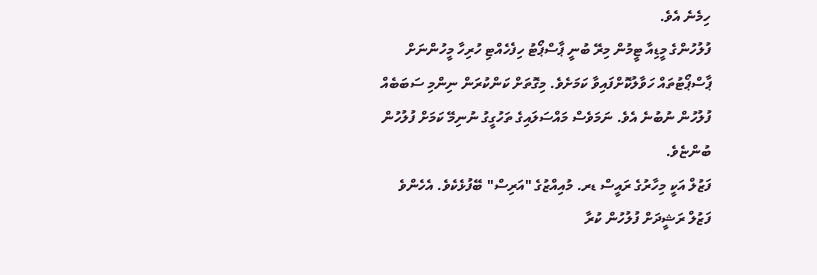ހިމެނެ އެވެ.
ފުލުހުންގެ މީޑިއާ ޓީމުން މިރޭ ބުނީ ޕާސްޕޯޓު ހިފެހެއްޓި ހުރިހާ މީހުންނަށް ޕާސްޕޯޓުތައް ހަވާލުކޮށްފައިވާ ކަމަށެވެ. މިގޮތަށް ކަންކުރަން ނިންމި ސަބަބެއް ފުލުހުން ނުބުނެ އެވެ. ނަމަވެސް މައްސަލައިގެ ތަހުގީގު ނުނިމޭ ކަމަށް ފުލުހުން ބުންޏެވެ.
ފަޒުލް އަކީ މިހާރުގެ ރައީސް ޑރ. މުއިއްޒުގެ "އަރިސް" ބޭފުޅެކެވެ. އެހެންވެ ފަޒުލް ރަޝީދަށް ފުލުހުން ކުރާ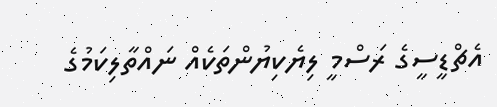އެޗްޑީސީގެ ރަސްމީ ލިޔެކިޔުންތަކެއް ނައްތާލިކަމުގެ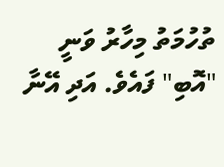ތުހުމަތު މިހާރު ވަނީ "އޮބި" ފައެވެ. އަދި އޭނާ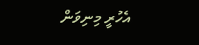އެހުރީ މިނިވަން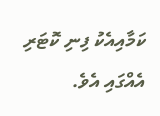ކަމާއިއެކު ފިނި ކޮޓަރި އެއްގައި އެވެ.